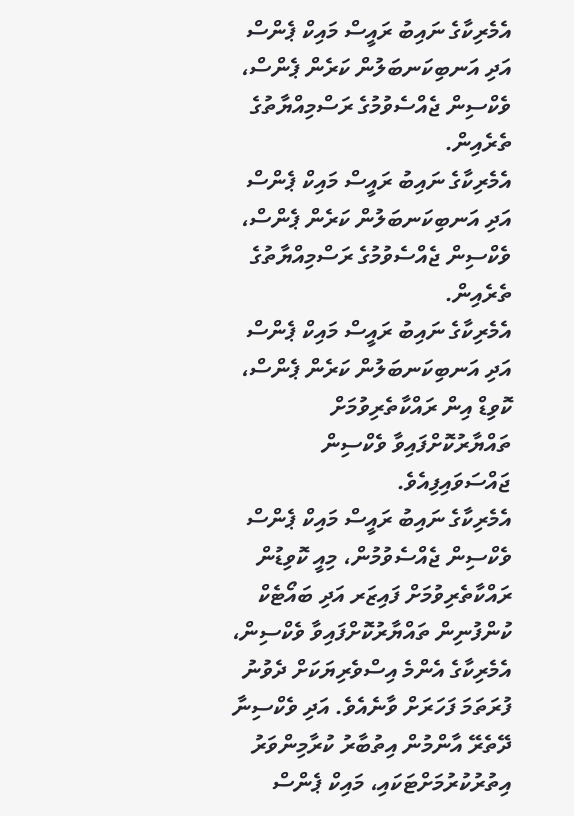އެމެރިކާގެ ނައިބު ރައީސް މައިކް ޕެންސް އަދި އަނބިކަނބަލުން ކަރެން ޕެންސް، ވެކްސިން ޖެއްސެވުމުގެ ރަސްމިއްޔާތުގެ ތެރެއިން.
އެމެރިކާގެ ނައިބު ރައީސް މައިކް ޕެންސް އަދި އަނބިކަނބަލުން ކަރެން ޕެންސް، ވެކްސިން ޖެއްސެވުމުގެ ރަސްމިއްޔާތުގެ ތެރެއިން.
އެމެރިކާގެ ނައިބު ރައީސް މައިކް ޕެންސް އަދި އަނބިކަނބަލުން ކަރެން ޕެންސް، ކޮވިޑް އިން ރައްކާތެރިވުމަށް ތައްޔާރުކޮށްފައިވާ ވެކްސިން ޖައްސަވައިފިއެވެ.
އެމެރިކާގެ ނައިބު ރައީސް މައިކް ޕެންސް ވެކްސިން ޖެއްސެވުމުން، މިއީ ކޮވިޑުން ރައްކާތެރިވުމަށް ފައިޒަރ އަދި ބައޯޓެކް ކުންފުނިން ތައްޔާރުކޮށްފައިވާ ވެކްސިން، އެމެރިކާގެ އެންމެ އިސްވެރިޔަކަށް ދެވުނު ފުރަތަމަ ފަހަރަށް ވާނެއެވެ. އަދި ވެކްސިނާ ދޭތެރޭ އާންމުން އިތުބާރު ކުރާމިންވަރު އިތުރުކުރުމަށްޓަކައި، މައިކް ޕެންސް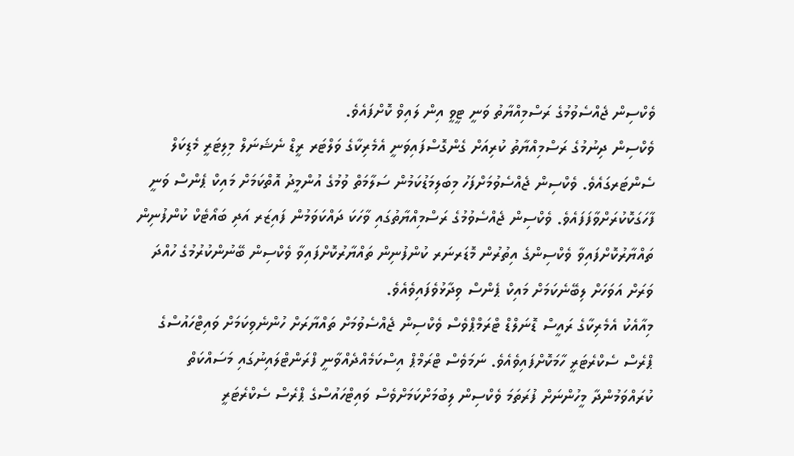ވެކްސިން ޖެއްސެވުމުގެ ރަސްމިއްޔާތު ވަނީ ޓީވީ އިން ލައިވް ކޮށްފައެވެ.
ވެކްސިން ދިނުމުގެ ރަސްމިއްޔާތު ކުރިއަށް ގެންގޮސްފައިވަނީ އެމެރިކާގެ ވަލްޓަރ ރީޑް ނެޝަނަލް މިލިޓަރީ މެޑިކަލް ސެންޓަރގައެވެ. ވެކްސިން ޖެއްސެވުމަށްފަހު މިބަލިމަޑުކަމުން ސަލާމަތް ވުމުގެ އުންމީދު އޮތްކަމަށް މައިކް ޕެންސް ވަނީ ފާހަގަކޮކުރަށްވާފަފައެވެ. ވެކްސިން ޖެއްސެވުމުގެ ރަސްމިއްޔާތުގައި ވާހަކަ ދައްކަވަމުން ފައިޒަރ އަދި ބައޯޓެކް ކުންފުނިން ތައްޔާރުކޮށްފައިވާ ވެކްސިންގެ އިތުރުން މޮޑަރނަރ ކުންފުނިން ތައްޔާރުކޮށްފައިވާ ވެކްސިން ބޭނުންކުރުމުގެ ހުއްދަ ވަރަށް އަވަހަށް ލިބޭނެކަމަށް މައިކް ޕެންސް ވިދާޅުވެފައިވެއެވެ.
މިއާއެކު އެމެރިކާގެ ރައީސް ޑޮނަލްޑް ޓްރަމްޕްވެސް ވެކްސިން ޖެއްސެވުމަށް ތައްޔާރަށް ހުންނެވިކަމަށް ވައިޓްހައުސްގެ ޕްރެސް ސެކްރެޓަރީ ހާމަކޮށްފައިވެއެވެ. ނަމަވެސް ޓްރަމްޕް އިސްކަމެއްދެއްވާނީ ފްރަންޓްލައިނުގައި މަސައްކަތް ކުރައްވަމުންދާ މީހުންނަށް ފުރަތަމަ ވެކްސިން ލިބުމަށްކަމަށްވެސް ވައިޓްހައުސްގެ ޕްރެސް ސެކްރެޓަރީ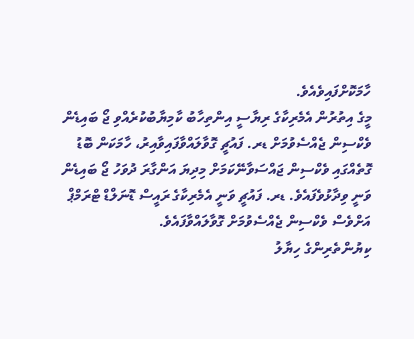ހާމަކޮށްފައިވެއެވެ.
މީގެ އިތުރުން އެމެރިކާގެ ރިޔާސީ އިންތިހާބު ކާމިޔާބުކުރެއްވި ޖޯ ބައިޑެން ވެކްސިން ޖެއްސެވުމަށް ޑރ. ފައުޗީ ގޮވާލައްވާފައިވާއިރު، ހާމަކަން ބޮޑު ގޮތެއްގައި ވެކްސިން ޖައްސަވާނޭކަމަށް މިދިޔަ އަންގާރަ ދުވަހު ޖޯ ބައިޑެން ވަނީ ވިދާޅުވެފައެވެ. ޑރ. ފައުޗީ ވަނީ އެމެރިކާގެ ރައީސް ޑޮނަލްޑް ޓްރަމްޕް އަށްވެސް ވެކްސިން ޖެއްސެވުމަށް ގޮވާލައްވާފައެވެ.
ކިޔުންތެރިންގެ ހިޔާލު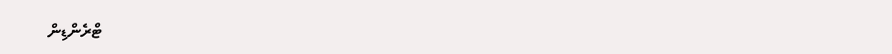ޓްރެންޑިން